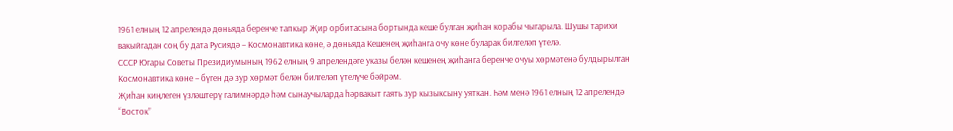1961 елның 12 апрелендә дөньяда беренче тапкыр Җир орбитасына бортында кеше булган җиһан корабы чыгарыла. Шушы тарихи вакыйгадан соң бу дата Русиядә – Космонавтика көне, ә дөньяда Кешенең җиһанга очу көне буларак билгеләп үтелә.
СССР Югары Советы Президиумының 1962 елның 9 апрелендәге указы белән кешенең җиһанга беренче очуы хөрмәтенә булдырылган Космонавтика көне – бүген дә зур хөрмәт белән билгеләп үтелүче бәйрәм.
Җиһан киңлеген үзләштерү галимнәрдә һәм сынаучыларда һәрвакыт гаять зур кызыксыну уяткан. Һәм менә 1961 елның 12 апрелендә “Восток”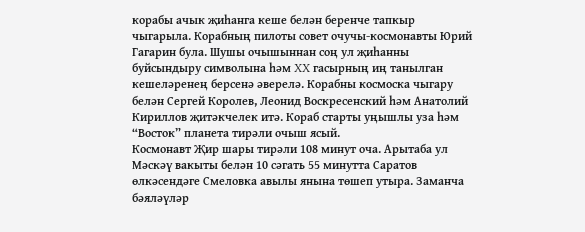корабы ачык җиһанга кеше белән беренче тапкыр чыгарыла. Корабның пилоты совет очучы-космонавты Юрий Гагарин була. Шушы очышыннан соң ул җиһанны буйсындыру символына һәм XX гасырның иң танылган кешеләренең берсенә әверелә. Корабны космоска чыгару белән Сергей Королев, Леонид Воскресенский һәм Анатолий Кириллов җитәкчелек итә. Кораб старты уңышлы уза һәм “Восток” планета тирәли очыш ясый.
Космонавт Җир шары тирәли 108 минут оча. Арытаба ул Мәскәү вакыты белән 10 сәгать 55 минутта Саратов өлкәсендәге Смеловка авылы янына төшеп утыра. Заманча бәяләүләр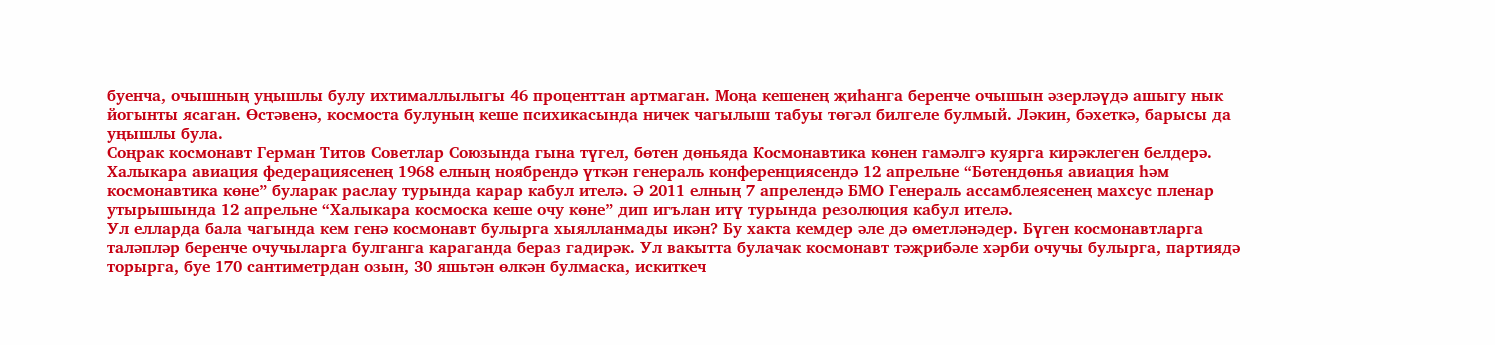буенча, очышның уңышлы булу ихтималлылыгы 46 проценттан артмаган. Моңа кешенең җиһанга беренче очышын әзерләүдә ашыгу нык йогынты ясаган. Өстәвенә, космоста булуның кеше психикасында ничек чагылыш табуы төгәл билгеле булмый. Ләкин, бәхеткә, барысы да уңышлы була.
Соңрак космонавт Герман Титов Советлар Союзында гына түгел, бөтен дөньяда Космонавтика көнен гамәлгә куярга кирәклеген белдерә. Халыкара авиация федерациясенең 1968 елның ноябрендә үткән генераль конференциясендә 12 апрельне “Бөтендөнья авиация һәм космонавтика көне” буларак раслау турында карар кабул ителә. Ә 2011 елның 7 апрелендә БМО Генераль ассамблеясенең махсус пленар утырышында 12 апрельне “Халыкара космоска кеше очу көне” дип игълан итү турында резолюция кабул ителә.
Ул елларда бала чагында кем генә космонавт булырга хыялланмады икән? Бу хакта кемдер әле дә өметләнәдер. Бүген космонавтларга таләпләр беренче очучыларга булганга караганда бераз гадирәк. Ул вакытта булачак космонавт тәҗрибәле хәрби очучы булырга, партиядә торырга, буе 170 сантиметрдан озын, 30 яшьтән өлкән булмаска, искиткеч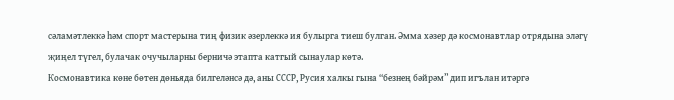сәламәтлеккә һәм спорт мастерына тиң физик әзерлеккә ия булырга тиеш булган. Әмма хәзер дә космонавтлар отрядына эләгү җиңел түгел, булачак очучыларны берничә этапта катгый сынаулар көтә.
Космонавтика көне бөтен дөньяда билгеләнсә дә, аны СССР, Русия халкы гына “безнең бәйрәм” дип игълан итәргә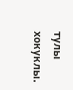тулы хокуклы.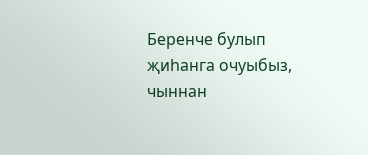Беренче булып җиһанга очуыбыз, чыннан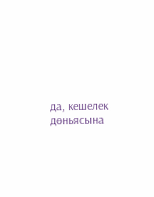да, кешелек дөньясына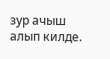зур ачыш алып килде.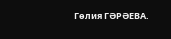Гөлия ГӘРӘЕВА.